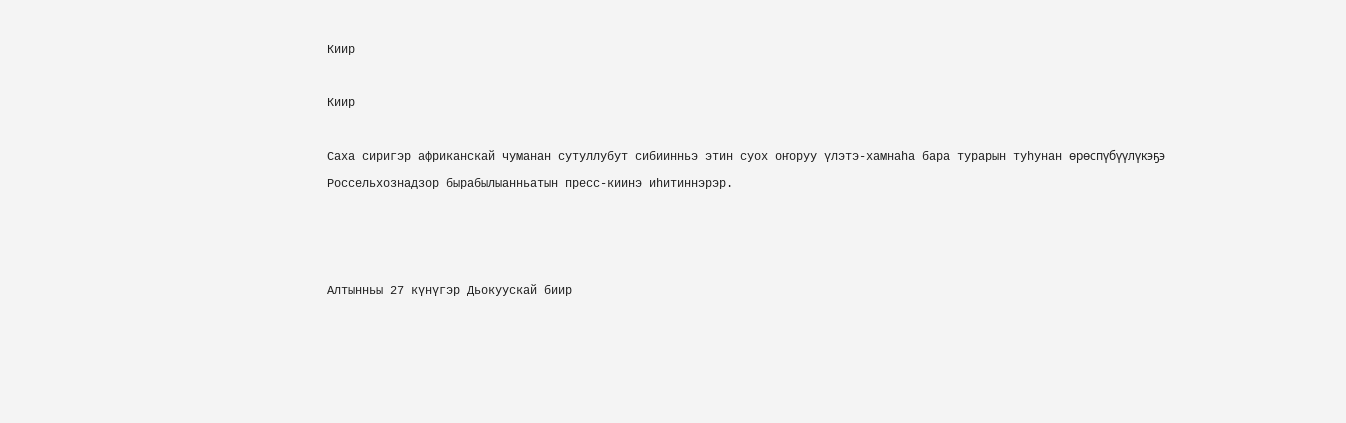Киир

Киир

Саха сиригэр африканскай чуманан сутуллубут сибиинньэ этин суох оҥоруу үлэтэ-хамнаһа бара турарын туһунан өрөспүбүүлүкэҕэ Россельхознадзор бырабылыанньатын пресс-киинэ иһитиннэрэр.



Алтынньы 27 күнүгэр Дьокуускай биир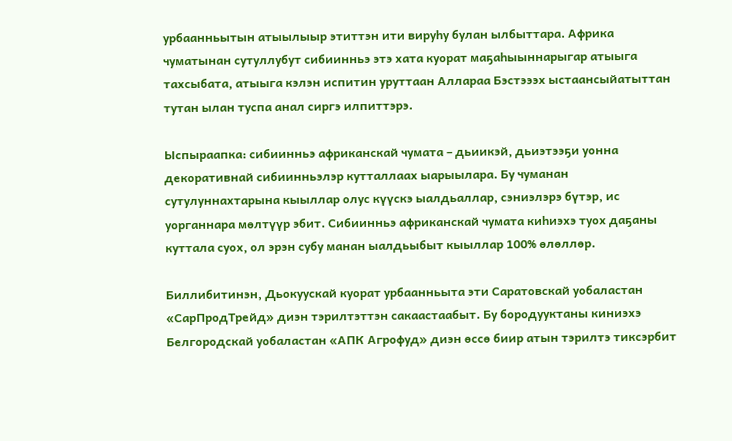урбаанньытын атыылыыр этиттэн ити вируһу булан ылбыттара. Африка чуматынан сутуллубут сибиинньэ этэ хата куорат маҕаһыыннарыгар атыыга тахсыбата, атыыга кэлэн испитин уруттаан Аллараа Бэстэээх ыстаансыйатыттан тутан ылан туспа анал сиргэ илпиттэрэ.

Ыспыраапка: сибиинньэ африканскай чумата – дьиикэй, дьиэтээҕи уонна декоративнай сибиинньэлэр кутталлаах ыарыылара. Бу чуманан сутулуннахтарына кыыллар олус күүскэ ыалдьаллар, сэниэлэрэ бүтэр, ис уорганнара мөлтүүр эбит. Сибиинньэ африканскай чумата киһиэхэ туох даҕаны куттала суох, ол эрэн субу манан ыалдьыбыт кыыллар 100% өлөллөр.

Биллибитинэн, Дьокуускай куорат урбаанньыта эти Саратовскай уобаластан «СарПродТрейд» диэн тэрилтэттэн сакаастаабыт. Бу бородууктаны киниэхэ Белгородскай уобаластан «АПК Агрофуд» диэн өссө биир атын тэрилтэ тиксэрбит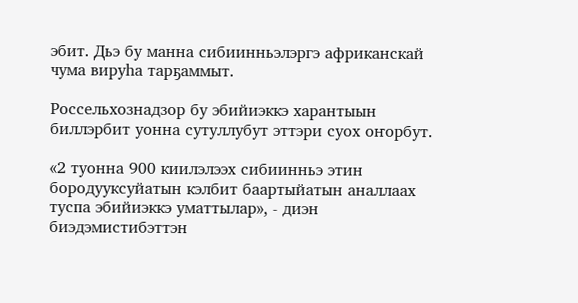эбит. Дьэ бу манна сибиинньэлэргэ африканскай чума вируһа тарҕаммыт.

Россельхознадзор бу эбийиэккэ харантыын биллэрбит уонна сутуллубут эттэри суох оҥорбут.

«2 туонна 900 киилэлээх сибиинньэ этин бородууксуйатын кэлбит баартыйатын аналлаах туспа эбийиэккэ уматтылар», - диэн биэдэмистибэттэн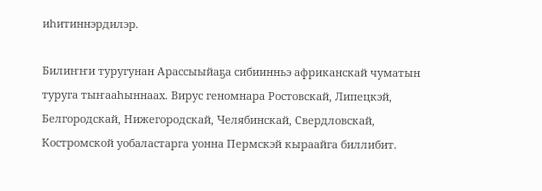иһитиннэрдилэр.

Билиҥҥи туругунан Арассыыйаҕа сибиинньэ африканскай чуматын туруга тыҥааһыннаах. Вирус геномнара Ростовскай, Липецкэй, Белгородскай, Нижегородскай, Челябинскай, Свердловскай, Костромской уобаластарга уонна Пермскэй кыраайга биллибит.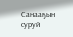Санааҕын суруй